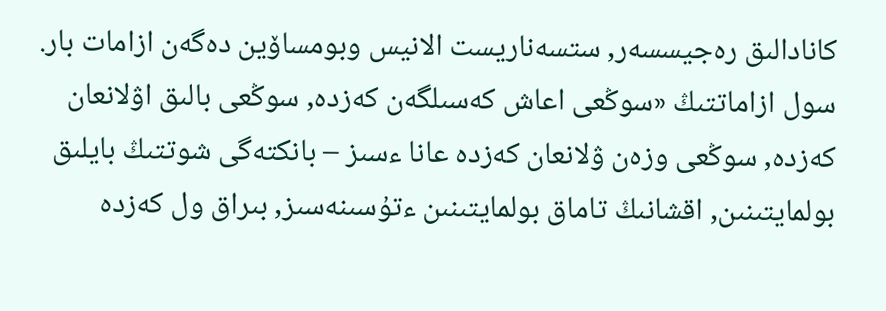كانادالىق رەجيسسەر, ستسەناريست الانيس وبومساۆين دەگەن ازامات بار. سول ازاماتتىڭ «سوڭعى اعاش كەسىلگەن كەزدە, سوڭعى بالىق اۋلانعان كەزدە, سوڭعى وزەن ۋلانعان كەزدە عانا ءسىز – بانكتەگى شوتتىڭ بايلىق بولمايتىنىن, اقشانىڭ تاماق بولمايتىنىن ءتۇسىنەسىز, بىراق ول كەزدە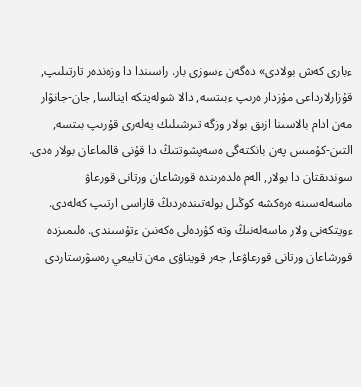ءبارى كەش بولادى» دەگەن ءسوزى بار. راسىندا دا وزەندەر تارتىلىپ, قۇزارلارداعى مۇزدار ەرىپ ءبىتسە, دالا شولەيتكە اينالسا, جان-جانۋار مەن ادام بالاسىنا ازىق بولار وزگە تىرشىلىك يەلەرى قۇرىپ بىتسە, التىن-كۇمىس پەن بانكتەگى ەسەپشوتتىڭ دا قۇنى قالماعان بولار ەدى. سوندىقتان دا بولار, الەم ەلدەرىندە قورشاعان ورتانى قورعاۋ ماسەلەسىنە ەرەكشە كوڭىل بولەتىندەردىڭ قاراسى ارتىپ كەلەدى. ءويتكەنى ولار ماسەلەنىڭ وتە كۇردەلى ەكەنىن ءتۇسىندى. ەلىمىزدە قورشاعان ورتانى قورعاۋعا, جەر قويناۋى مەن تابيعي رەسۋرستاردى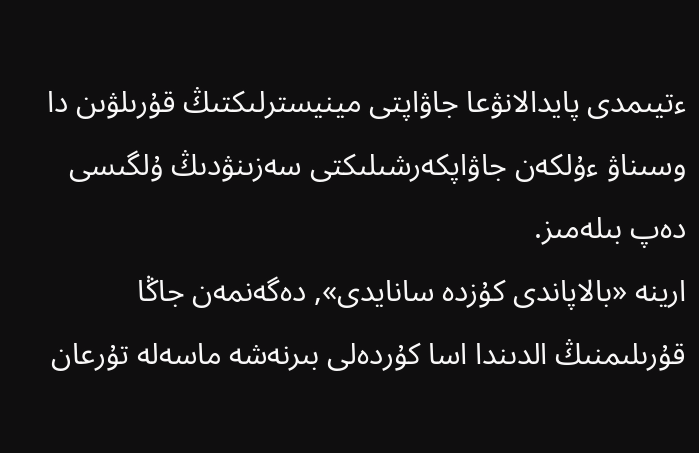ءتيىمدى پايدالانۋعا جاۋاپتى مينيسترلىكتىڭ قۇرىلۋىن دا وسىناۋ ءۇلكەن جاۋاپكەرشىلىكتى سەزىنۋدىڭ ۇلگىسى دەپ بىلەمىز.
ارينە «بالاپاندى كۇزدە سانايدى», دەگەنمەن جاڭا قۇرىلىمنىڭ الدىندا اسا كۇردەلى بىرنەشە ماسەلە تۇرعان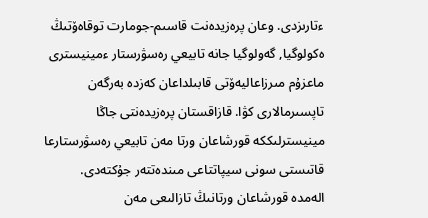ءتارىزدى. وعان پرەزيدەنت قاسىم-جومارت توقاەۆتىڭ ەكولوگيا, گەولوگيا جانە تابيعي رەسۋرستار ءمينيسترى ماعزۇم مىرزاعاليەۆتى قابىلداعان كەزدە بەرگەن تاپسىرمالارى كۋا. قازاقستان پرەزيدەنتى جاڭا مينيسترلىككە قورشاعان ورتا مەن تابيعي رەسۋرستارعا قاتىستى سونى سيپاتتاعى مىندەتتەر جۇكتەدى.
الەمدە قورشاعان ورتانىڭ تازالىعى مەن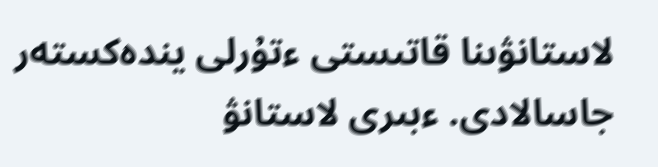لاستانۋىنا قاتىستى ءتۇرلى يندەكستەر جاسالادى. ءبىرى لاستانۋ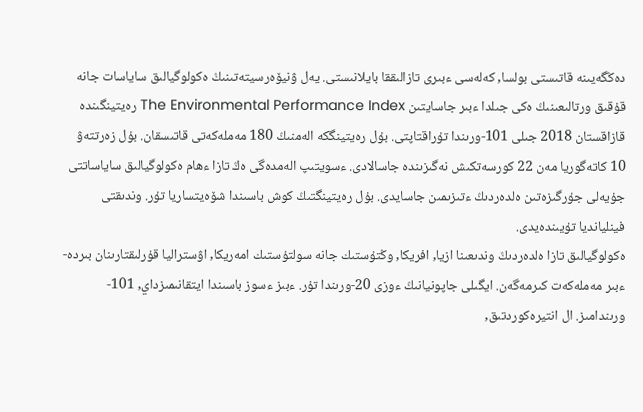دەڭگەيىنە قاتىستى بولسا, كەلەسى ءبىرى تازالىققا بايلانىستى. يەل ۋنيۆەرسيتەتىنىڭ ەكولوگيالىق ساياسات جانە قۇقىق ورتالىعىنىڭ ەكى جىلدا ءبىر جاسايتىن The Environmental Performance Index رەيتينگىندە قازاقستان 2018 جىلى 101-ورىندا تۇراقتاپتى. بۇل رەيتينگكە الەمنىڭ 180 مەملەكەتى قاتىسقان. بۇل زەرتتەۋ 10 كاتەگوريا مەن 22 كورسەتكىش نەگىزىندە جاسالادى. ءسويتىپ الەمدەگى ەڭ تازا ءھام ەكولوگيالىق ساياساتتى جۇيەلى جۇرگىزەتىن ەلدەردىڭ ءتىزىمىن جاسايدى. بۇل رەيتينگتىڭ كوش باسىندا شۆەيتساريا تۇر. وندىقتى فينليانديا تۇيىندەيدى.
ەكولوگيالىق تازا ەلدەردىڭ وندىعىنا ازيا, افريكا, وڭتۇستىك جانە سولتۇستىك امەريكا, اۋستراليا قۇرلىقتارىنان بىردە-ءبىر مەملەكەت كىرمەگەن. ايگىلى جاپونيانىڭ ءوزى 20-ورىندا تۇر. ءبىز ءسوز باسىندا ايتقانىمىزداي, 101-ورىندامىز. ال انتيرەكوردتىق,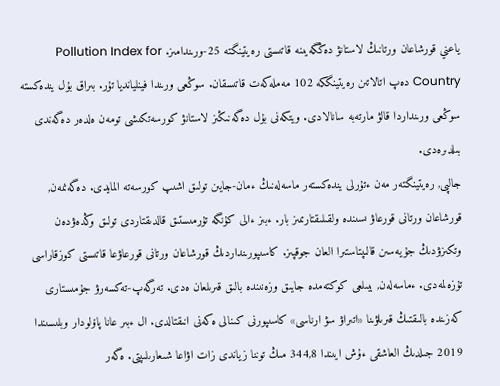ياعني قورشاعان ورتانىڭ لاستانۋ دەڭگەيىنە قاتىستى رەيتينگتە 25-ورىندامىز. Pollution Index for Country دەپ اتالاتىن رەيتينگكە 102 مەملەكەت قاتىسقان. سوڭعى ورىندا فينليانديا تۇر. بىراق بۇل يندەكستە سوڭعى ورىنداردا قالۋ مارتەبە سانالادى. ويتكەنى بۇل دەگەنىڭىز لاستانۋ كورسەتكىشى تومەن ەلدەر دەگەندى بىلدىرەدى.
جالپى, رەيتينگتەر مەن ءتۇرلى يندەكستەر ماسەلەنىڭ ءمان-جايىن تولىق اشىپ كورسەتە المايدى. دەگەنمەن, قورشاعان ورتانى قورعاۋ ىسىندە ولقىلىقتارىمىز بار. ءبىز ءالى كۇنگە تۇرمىستىق قالدىقتاردى تولىق وڭدەۋدەن وتكىزۋدىڭ جۇيەسىن قالىپتاستىرا العان جوقپىز. كاسىپورىنداردىڭ قورشاعان ورتانى قورعاۋعا قاتىستى كوزقاراسى تۇزەلمەدى. ءماسەلەن, بيىلعى كوكتەمدە جايىق وزەنىندە بالىق قىرىلعان ەدى. تەرگەپ-تەكسەرۋ جۇمىستارى كەزىندە بالىقتىڭ قىرىلۋىنا «اتىراۋ سۋ ارناسى» كاسىپورنى كىنالى ەكەنى انىقتالدى. ال ءبىر عانا پاۆلودار وبلىسىندا 2019 جىلدىڭ العاشقى ءۇش ايىندا 344,8 مىڭ توننا زياندى زات اۋاعا شىعارىلىپتى. ەگەر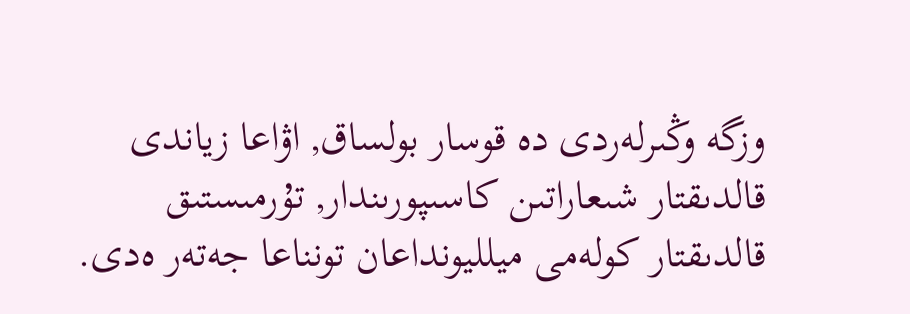وزگە وڭىرلەردى دە قوسار بولساق, اۋاعا زياندى قالدىقتار شىعاراتىن كاسىپورىندار, تۇرمىستىق قالدىقتار كولەمى ميلليونداعان تونناعا جەتەر ەدى.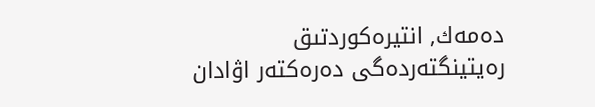دەمەك, انتيرەكوردتىق رەيتينگتەردەگى دەرەكتەر اۋادان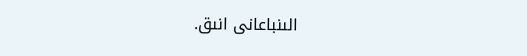الىنباعانى انىق.